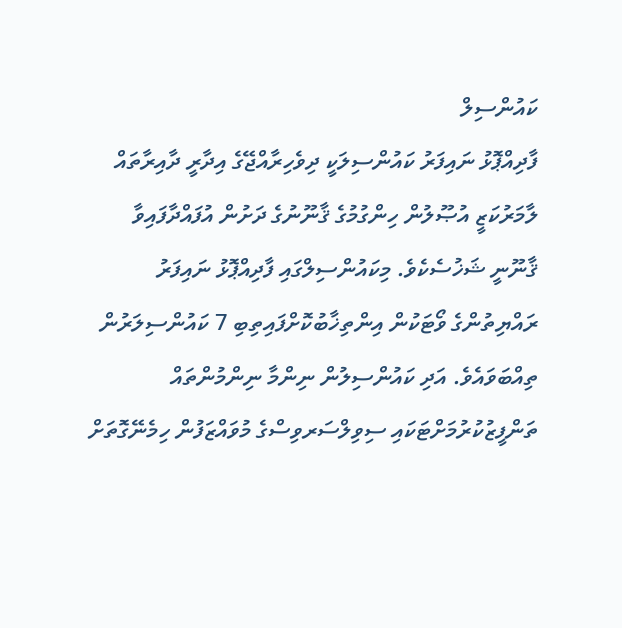ކައުންސިލް
ފާދިއްޕޮޅު ނައިފަރު ކައުންސިލަކީ ދިވެހިރާއްޖޭގެ އިދާރީ ދާއިރާތައް ލާމަރުކަޒީ އުޞޫލުން ހިންގުމުގެ ޤާނޫނުގެ ދަށުން އުފައްދާފައިވާ ޤާނޫނީ ޝަޚުސެކެވެ. މިކައުންސިލްގައި ފާދިއްޕޮޅު ނައިފަރު ރައްޔިތުންގެ ވޯޓަކުން އިންތިޚާބުކޮށްފައިތިބި 7 ކައުންސިލަރުން ތިއްބަވައެވެ. އަދި ކައުންސިލުން ނިންމާ ނިންމުންތައް ތަންފީޒުކުރުމަށްޓަކައި ސިވިލްސަރވިސްގެ މުވައްޒަފުން ހިމެނޭގޮތަށް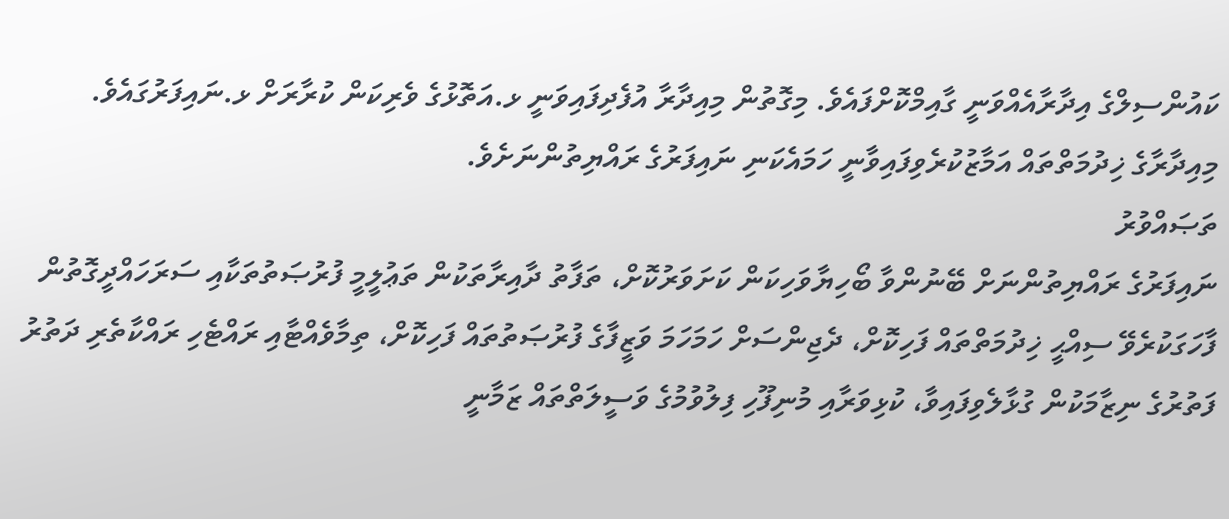ކައުންސިލްގެ އިދާރާއެއްވަނީ ގާއިމްކޮށްފައެވެ. މިގޮތުން މިއިދާރާ އުފެދިފައިވަނީ ޅ.އަތޮޅުގެ ވެރިކަން ކުރާރަށް ޅ.ނައިފަރުގައެވެ. މިއިދާރާގެ ޚިދުމަތްތައް އަމާޒުކުރެވިފައިވާނީ ހަމައެކަނި ނައިފަރުގެ ރައްޔިތުންނަށެވެ.
ތަޞައްވުރު
ނައިފަރުގެ ރައްޔިތުންނަށް ބޭނުންވާ ބޯހިޔާވަހިކަން ކަށަވަރުކޮށް، ތަފާތު ދާއިރާތަކުން ތަޢުލީމީ ފުރުޞަތުތަކާއި ސަރަހައްދީގޮތުން ފާހަގަކުރެވޭ ސިއްޙީ ޚިދުމަތްތައް ފަހިކޮށް، ދެޖިންސަށް ހަމަހަމަ ވަޒީފާގެ ފުރުޞަތުތައް ފަހިކޮށް، ތިމާވެއްޓާއި ރައްޓެހި ރައްކާތެރި ދަތުރު ފަތުރުގެ ނިޒާމަކުން ގުޅާލެވިފައިވާ، ކުޅިވަރާއި މުނިފޫހި ފިލުވުމުގެ ވަސީލަތްތައް ޒަމާނީ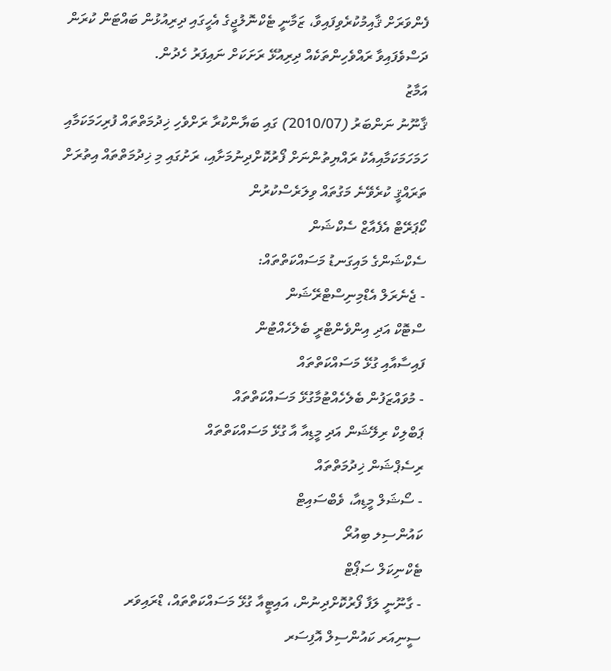ފެންވަރަށް ޤާއިމުކުރެވިފައިވާ، ޒަމާނީ ޓެކްނޮލުޖީގެ އެހީގައި ދިރިއުޅުން ބައްޓަން ކުރަން ދަސްވެފައިވާ ރައްވެހިންތަކެއް ދިރިއުޅޭ ރަށަކަށް ނައިފަރު ހެދުން.
އަމާޒު
ޤާނޫނު ނަންބަރު (2010/07) ގައި ބަޔާންކުރާ ރަށްވެހި ޚިދުމަތްތައް ފުރިހަމަކަމާއި ހަމަހަމަކަމާއިއެކު ރައްޔިތުންނަށް ފޯރުކޮށްދިނުމަށާއި، ރަށުގައި މި ޚިދުމަތްތައް އިތުރަށް ތަރައްޤީ ކުރެވޭނެ މަގުތައް ވިލަރެސްކުރުން
ކޯޕަރޭޓް އެފެއާޒް ސެކްޝަން
ސެކްޝަންގެ މައިގަނޑު މަސައްކަތްތައް:
- ޖެނެރަލް އެޑްމިނިސްޓްރޭޝަން
ސްޓޮކް އަދި އިންވެންޓްރީ ބެލެހެއްޓުން
ފައިސާއާއި ގުޅޭ މަސައްކަތްތައް
- މުވައްޒަފުން ބެލެހެއްޓުމާގުޅޭ މަސައްކަތްތައް
ޕަބްލިކް ރިލޭޝަން އަދި މީޑިއާ އާ ގުޅޭ މަސައްކަތްތައް
ރިސެޕްޝަން ޚިދުމަތްތައް
- ސޯޝަލް މީޑިއާ، ވެބްސައިޓް
ކައުންސިލ ބިއުރޯ
ޓެކްނިކަލް ސަޕޯޓް
- ގާނޫނީ ލަފާ ފޯރުކޮށްދިނުން، އައިޓީއާ ގުޅޭ މަސައްކަތްތައް، ޑްރައިވަރ
ސީނިއަރ ކައުންސިލް އޮފިސަރ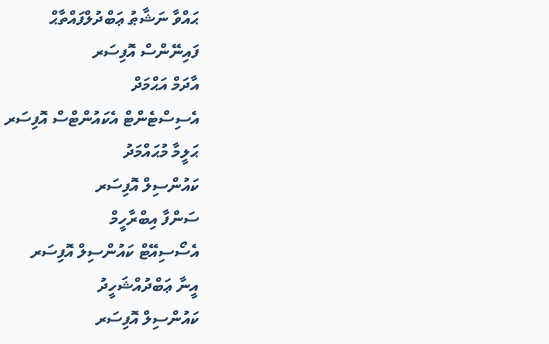ޙައްވާ ނަޝާޠު ޢަބްދުލްފައްތާޙް
ފައިނޭންސް އޮފިސަރ
އާދަމް އަޙްމަދް
އެސިސްޓެންޓް އެކައުންޓްސް އޮފިސަރ
ޙަލީމާ މުޙައްމަދު
ކައުންސިލް އޮފިސަރ
ސަންފާ އިބްރާހީމް
އެސޯސިއޭޓް ކައުންސިލް އޮފިސަރ
އީނާ ޢަބްދުއްޝަހީދު
ކައުންސިލް އޮފިސަރ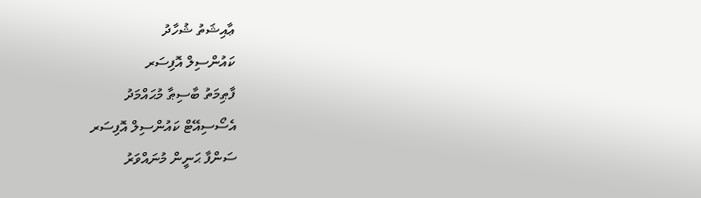ޢާއިޝަތު ޝުހާދު
ކައުންސިލް އޮފިސަރ
ފާޠިމަތު ބާސިޠާ މުޙައްމަދު
އެސޯސިއޭޓް ކައުންސިލް އޮފިސަރ
ސަންފާ ޙަނީން މުނައްވަރު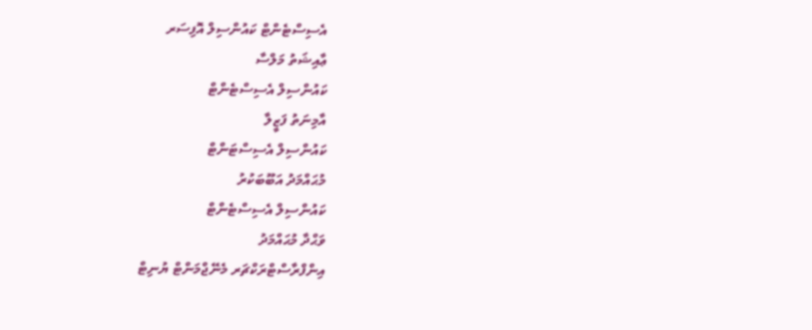އެސިސްޓެންޓް ކައުންސިލް އޮފިސަރ
ޢާއިޝަތު މަލްސާ
ކައުންސިލް އެސިސްޓެންޓް
އާމިނަތު ފަޒީލާ
ކައުންސިލް އެސިސްޓަންޓް
މުޙައްމަދު އަބޫބަކުރު
ކައުންސިލް އެސިސްޓެންޓް
ވަޙްދާ މުޙައްމަދު
އިންފްރާސްޓްރަކްޗަރ މެނޭޖްމަންޓް ޔުނިޓް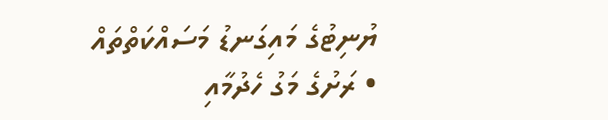ޔުނިޓުގެ މައިގަނޑު މަސައްކަތްތައް
• ރަށުގެ މަގު ހެދުމާއި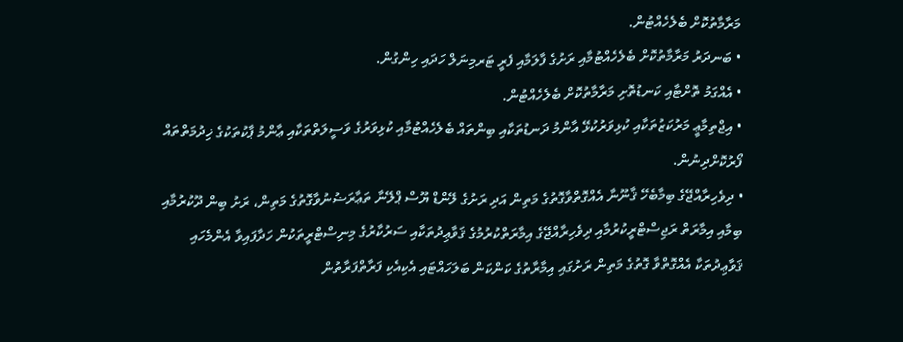މަރާމާތުކޮށް ބެލެހެއްޓުން.
• ބަނދަރު މަރާމާތުކޮށް ބެލެހެއްޓުމާއި ރަށުގެ ފާލަމާއި ފެރީ ޓަރމިނަލް ހަދައި ހިންގުން.
• އެއްގަމު ތޮށްޓާއި ކަނޑުތޮށި މަރާމާތުކޮށް ބެލެހެއްޓުން.
• އިޖްތިމާޢީ މަރުކަޒުތަކާއި ކުޅިވަރުކުޅޭ އާންމު ދަނޑުތަކާއި ބިންތައް ބެލެހެއްޓުމާއި ކުޅިވަރުގެ ވަސީލަތްތަކާއި ޢާންމު ޕާކުތަކުގެ ޚިދުމަތްތައް ފޯރުކޮށްދިނުން.
• ދިވެހިރާއްޖޭގެ ބިމާބެހޭ ޤާނޫނާ އެއްގޮތްވާގޮތުގެ މަތިން އަދި ރަށުގެ ލޭންޑް ޔޫސް ޕްލޭނާ ތަޢާރަޟުނުވާގޮތުގެ މަތިން، ރަށު ބިން ދޫކުރުމާއި ބިމާއި އިމާރަތް ރަޖިސްޓްރީކުރުމާއި ދިވެހިރާއްޖޭގެ އިމާރަތްކުރުމުގެ ޤަވާޢިދުތަކާއި ސަރުކާރުގެ މިނިސްޓްރީތަކުން ހަދާފައިވާ އެންމެހައި ޤަވާޢިދުތަކާ އެއްގޮތްވާ ގޮތުގެ މަތިން ރަށުގައި އިމާރާތުގެ ކަންކަން ބަލަހައްޓައި އެކިއެކި ފަރާތްފަރާތުން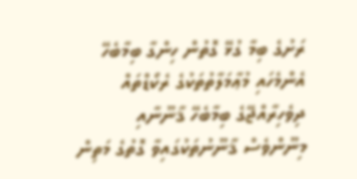ރަށުގެ ބިމާ ގުޅޭ ގޮތުން ހިންގާ ބިމާބެހޭ އެންމެހައި މުޢާމަލާތުތަކުގެ ރެކޯޑްތައް ދިވެހިރާއްޖޭގެ ބިމާބެހޭ ޤާނޫނާއި މިނޫންވެސް ޤާނޫނުތަކުގައިވާ ގޮތުގެ މަތިން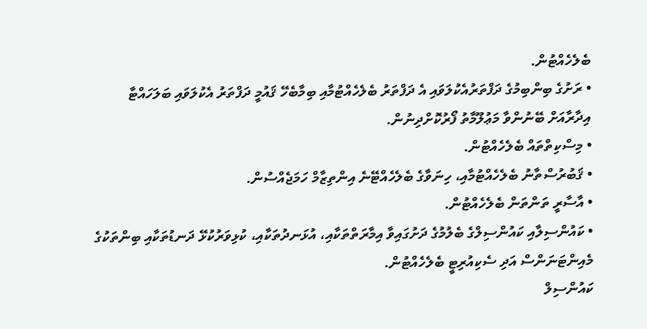ބެލެހެއްޓުން.
• ރަށުގެ ބިންބިމުގެ ދަފްތަރުއެކުލަވައި އެ ދަފްތަރު ބެލެހެއްޓުމާއި ބިމާބެހޭ ޤައުމީ ދަފްތަރު އެކުލަވައި ބަލަހައްޓާ އިދާރާއަށް ބޭނުންވާ މަޢުލޫމާތު ފޯރުކޮށްދިނުން.
• މިސްކިތްތައް ބެލެހެއްޓުން.
• ޤަބުރުސްތާނު ބެލެހެއްޓުމާއި، ހިނަވާގެ ބެލެހެއްޓޭނެ އިންތިޒާމް ހަމަޖެއްސުން.
• އާސާރީ ތަންތަން ބެލެހެއްޓުން.
• ކައުންސިލާއި ކައުންސިލްގެ ބެލުމުގެ ދަށުގައިވާ އިމާރަތްތަކާއި، އުޅަނދުތަކާއި، ކުޅިވަރުކުޅޭ ދަނޑުތަކާއި ބިންތަކުގެ މެއިންޓަނަންސް އަދި ސެކިއުރިޓީ ބެލެހެއްޓުން.
ކައުންސިލް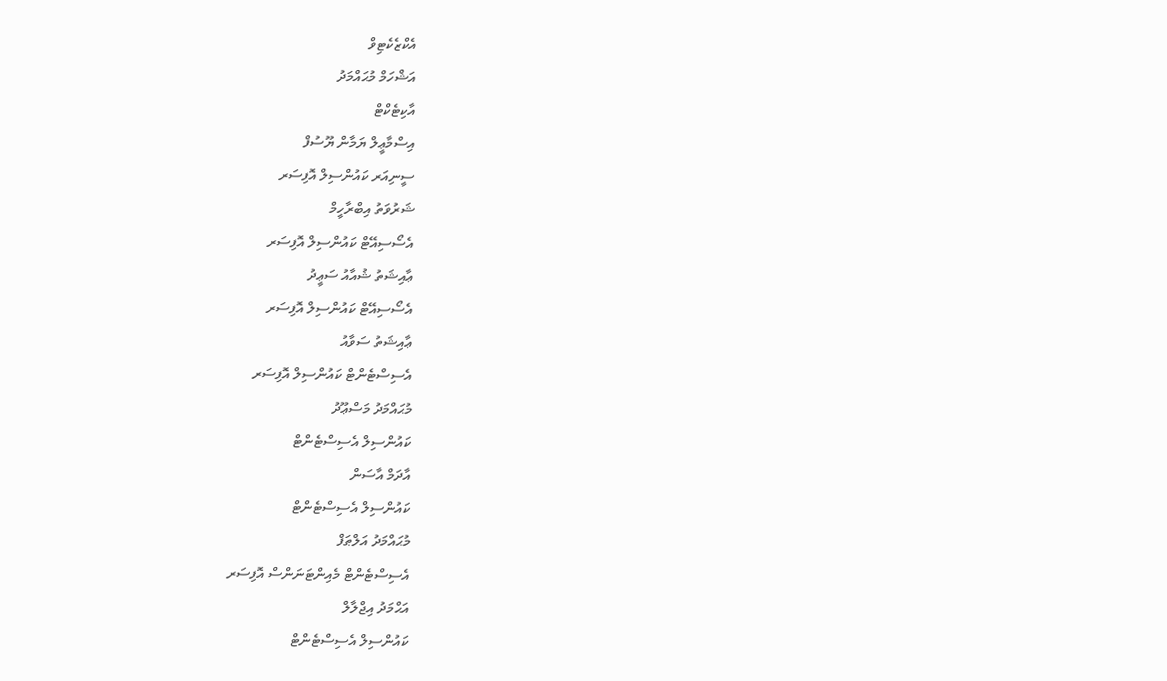އެކްޒެކެޓިވް
އަޝްހަމް މުޙައްމަދު
އާކިޓެކްޓް
އިސްމާޢީލް ޔަމާން ޔޫސުފް
ސީނިއަރ ކައުންސިލް އޮފިސަރ
ޝަރުވަތު އިބްރާހީމް
އެސޯސިއޭޓް ކައުންސިލް އޮފިސަރ
ޢާއިޝަތު ޝުއާއު ސަޢީދު
އެސޯސިއޭޓް ކައުންސިލް އޮފިސަރ
ޢާއިޝަތު ސަވާއު
އެސިސްޓެންޓް ކައުންސިލް އޮފިސަރ
މުޙައްމަދު މަސްޢޫދު
ކައުންސިލް އެސިސްޓެންޓް
އާދަމް އާސަން
ކައުންސިލް އެސިސްޓެންޓް
މުޙައްމަދު އަލްޠަފް
އެސިސްޓެންޓް މެއިންޓަނަންސް އޮފިސަރ
އަޙްމަދު އިޖްލާލް
ކައުންސިލް އެސިސްޓެންޓް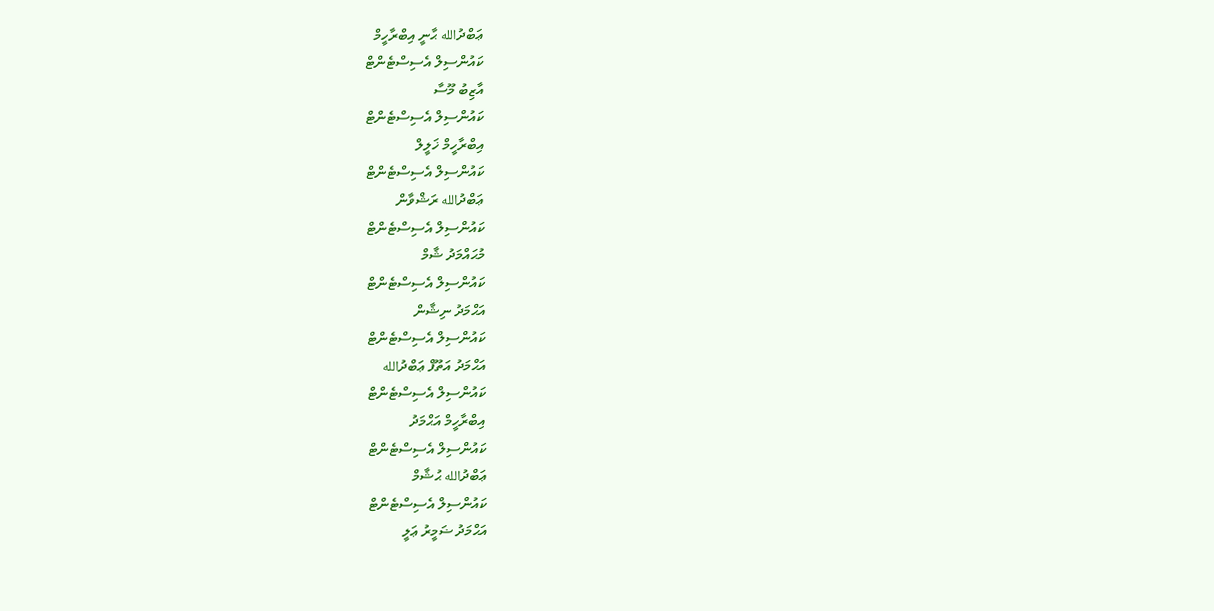ޢަބްދުالله ޙާނީ އިބްރާހީމް
ކައުންސިލް އެސިސްޓެންޓް
އާޒިބު މޫސާ
ކައުންސިލް އެސިސްޓެންޓް
އިބްރާހީމް ޚަލީލް
ކައުންސިލް އެސިސްޓެންޓް
ޢަބްދުالله ރަޝްވާން
ކައުންސިލް އެސިސްޓެންޓް
މުޙައްމަދު ޝާމް
ކައުންސިލް އެސިސްޓެންޓް
އަޙްމަދު ނިޝާން
ކައުންސިލް އެސިސްޓެންޓް
އަޙްމަދު އަތޫފް ޢަބްދުالله
ކައުންސިލް އެސިސްޓެންޓް
އިބްރާހީމް އަޙްމަދު
ކައުންސިލް އެސިސްޓެންޓް
ޢަބްދުالله ޙުޝާމް
ކައުންސިލް އެސިސްޓެންޓް
އަޙްމަދު ޟަމީރު ޢަލީ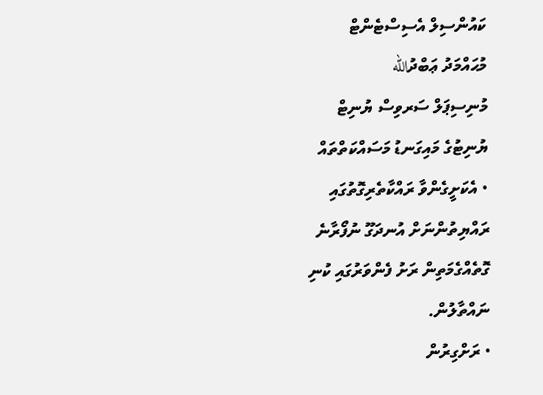ކައުންސިލް އެސިސްޓެންޓް
މުޙައްމަދު ޢަބްދުالله
މުނިސިޕަލް ސަރވިސް ޔުނިޓް
ޔުނިޓުގެ މައިގަނޑު މަސައްކަތްތައް
• އެކަށީގެންވާ ރައްކާތެރިގޮތުގައި ރައްޔިތުންނަށް އުނދަގޫ ނުފޯރާނެ ގޮތެއްގެމަތިން ރަށު ފެންވަރުގައި ކުނި ނައްތާލުން.
• ރަށްގިރުން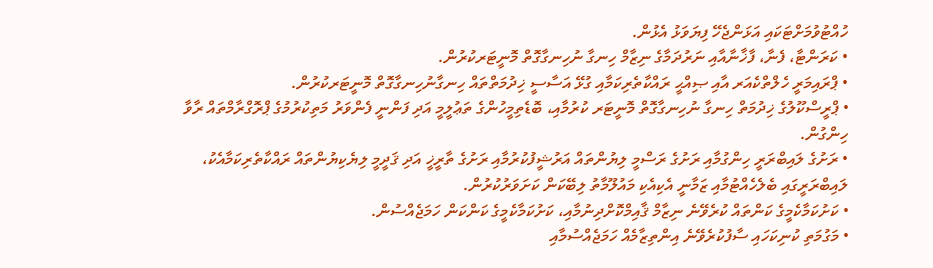ހުއްޓުވުމަށްޓަކައި އަޅަންޖެހޭ ފިޔަވަޅު އެޅުން.
• ކަރަންޓާ، ފެނާ، ފާޚާނާއާއި ނަރުދަމާގެ ނިޒާމް ހިނގާ ނުހިނގާގޮތް މޮނީޓަރކުރުން.
• ޕްރައިމަރީ ހެލްތްކެއަރ އާއި ޞިއްޙީ ރައްކާތެރިކަމާއި ގުޅޭ އަސާސީ ޚިދުމަތްތައް ހިނގާނުހިނގާގޮތް މޮނީޓަރކުރުން.
• ޕްރީސްކޫލުގެ ޚިދުމަތް ހިނގާ ނުހިނގާގޮތް މޮނީޓަރ ކުރުމާއި، ބޮޑެތިމީހުންގެ ތަޢުލީމީ އަދި ފަންނީ ފެންވަރު މަތިކުރުމުގެ ޕްރޮގްރާމްތައް ރާވާ ހިންގުން.
• ރަށުގެ ލައިބްރަރީ ހިންގުމާއި ރަށުގެ ރަސްމީ ލިޔުންތައް އަރުޝީފުކުރުމާއި ރަށުގެ ތާރީޚީ އަދި ޤަދީމީ ލިޔެކިޔުންތައް ރައްކާތެރިކަމާއެކު، ލައިބްރަރީގައި ބެލެހެއްޓުމާއި ޒަމާނީ އެކިއެކި މައުލޫމާތު ލިބޭކަން ކަށަވަރުކުރުން.
• ކަށުކަމާކެމީގެ ކަންތައް ކުރެވޭނެ ނިޒާމް ޤާއިމްކޮށްދިނުމާއި، ކަށުކަމާކެމީގެ ކަންކަން ހަމަޖެއްސުން.
• މަގުމަތި ކުނިކަހައި ސާފުކުރެވޭނެ އިންތިޒާމެއް ހަމަޖެއްސުމާއި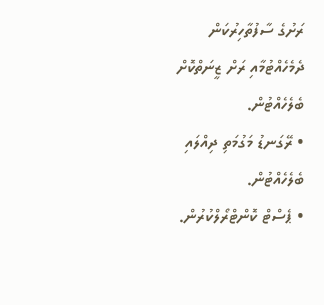ރަށުގެ ސާފުތާހިރުކަން ދެމެހެއްޓުމާއި ރަށް ޒީނަތްކޮށް ބެލެހެއްޓުން.
• ރޭގަނޑު މަގުމަތި ދިއްލައި ބެލެހެއްޓުން.
• ޕެސްޓް ކޮންޓްރޯލްކުރުން.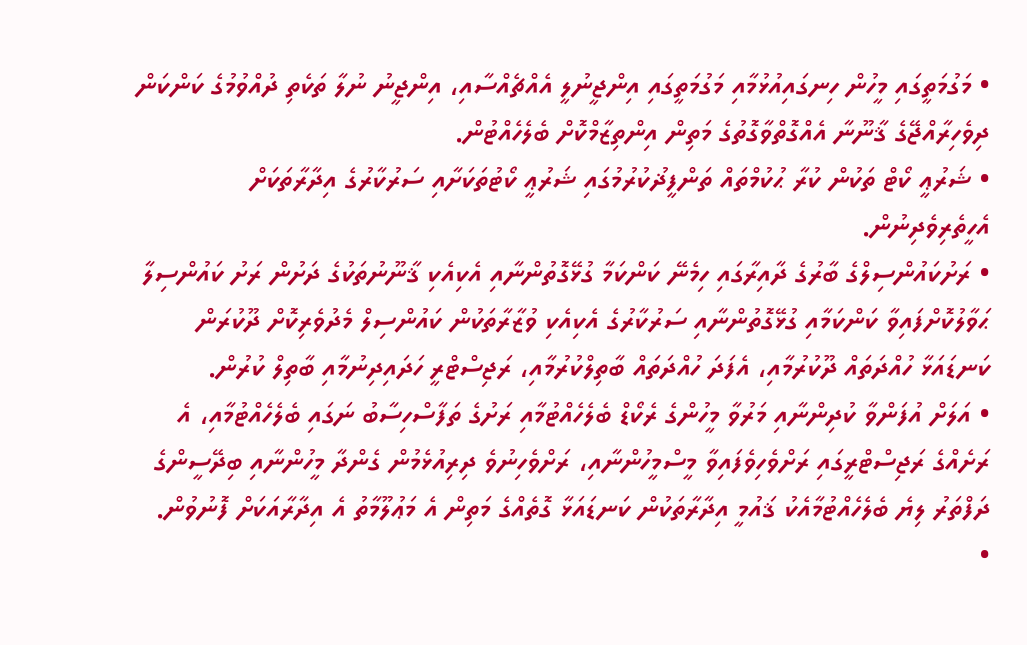• މަގުމަތީގައި މީހުން ހިނގައިއުޅުމާއި މަގުމަތީގައި އިންޖީނުލީ އެއްޗެއްސާއި، އިންޖީނު ނުލާ ތަކެތި ދުއްވުމުގެ ކަންކަން ދިވެހިރާއްޖޭގެ ޤާނޫނާ އެއްގޮތްވާގޮތުގެ މަތިން އިންތިޒާމްކޮށް ބެލެހެއްޓުން.
• ޝަރުޢީ ކޯޓް ތަކުން ކުރާ ޙުކުމްތައް ތަންފީޛުކުރުމުގައި ޝަރުޢީ ކޯޓުތަކަށާއި ސަރުކާރުގެ އިދާރާތަކަށް އެހީތެރިވެދިނުން.
• ރަށުކައުންސިލްގެ ބާރުގެ ދާއިރާގައި ހިމެނޭ ކަންކަމާ ގުޅޭގޮތުންނާއި އެކިއެކި ޤާނޫނުތަކުގެ ދަށުން ރަށު ކައުންސިލާ ޙަވާލުކޮށްފައިވާ ކަންކަމާއި ގުޅޭގޮތުންނާއި ސަރުކާރުގެ އެކިއެކި ވުޒާރާތަކުން ކައުންސިލް މެދުވެރިކޮށް ދޫކުރަން ކަނޑައަޅާ ހުއްދަތައް ދޫކުރުމާއި، އެފަދަ ހުއްދަތައް ބާތިލްކުރުމާއި، ރަޖިސްޓްރީ ހަދައިދިނުމާއި ބާތިލް ކުރުން.
• އަލަށް އުފަންވާ ކުދިންނާއި މަރުވާ މީހުންގެ ރެކޯޑް ބެލެހެއްޓުމާއި ރަށުގެ ތަފާސްހިސާބު ނަގައި ބެލެހެއްޓުމާއި، އެ ރަށެއްގެ ރަޖިސްޓްރީގައި ރަށްވެހިވެފައިވާ މީސްމީހުންނާއި، ރަށްވެހިނުވެ ދިރިއުޅެމުން ގެންދާ މީހުންނާއި ބިދޭސީންގެ ދަފްތަރު ލިޔެ ބެލެހެއްޓުމާއެކު ޤައުމީ އިދާރާތަކުން ކަނޑައަޅާ ގޮތެއްގެ މަތިން އެ މަޢުލޫމާތު އެ އިދާރާއަކަށް ފޮނުވުން.
•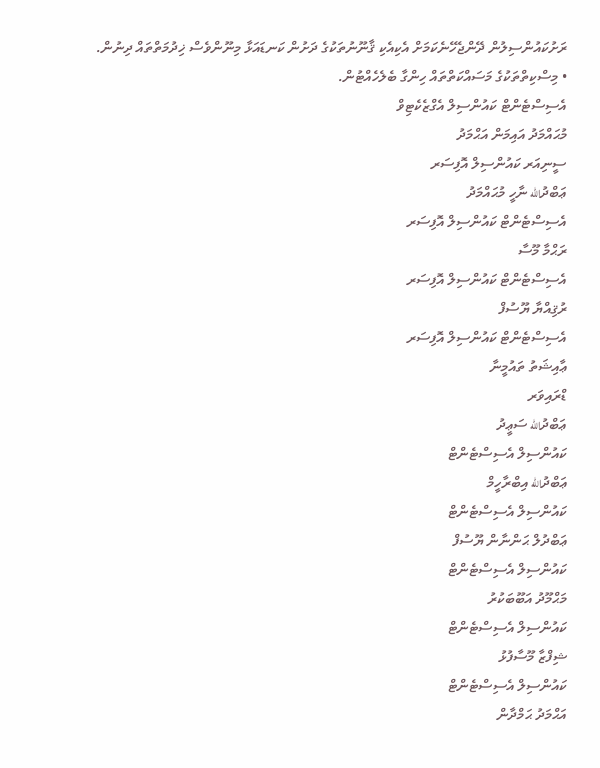ރަށުކައުންސިލުން ދޭންޖެހޭނެކަމަށް އެކިއެކި ޤާނޫނުތަކުގެ ދަށުން ކަނޑައަޅާ މިނޫންވެސް ޚިދުމަތްތައް ދިނުން.
• މިސްކިތްތަކުގެ މަސައްކަތްތައް ހިންގާ ބެލެހެއްޓުން.
އެސިސްޓެންޓް ކައުންސިލް އެގްޒެކެޓިވް
މުޙައްމަދު އައިމަން އަޙްމަދު
ސީނިއަރ ކައުންސިލް އޮފިސަރ
ޢަބްދުالله ނާހީ މުޙައްމަދު
އެސިސްޓެންޓް ކައުންސިލް އޮފިސަރ
ރަޙްމާ މޫސާ
އެސިސްޓެންޓް ކައުންސިލް އޮފިސަރ
ރުޤިއްޔާ ޔޫސުފް
އެސިސްޓެންޓް ކައުންސިލް އޮފިސަރ
ޢާއިޝަތު ތައުމީނާ
ޑްރައިވަރ
ޢަބްދުالله ސަޢީދު
ކައުންސިލް އެސިސްޓެންޓް
ޢަބްދުالله އިބްރާހީމް
ކައުންސިލް އެސިސްޓެންޓް
ޢަބްދުލް ޙަންނާން ޔޫސުފް
ކައުންސިލް އެސިސްޓެންޓް
މަޙްމޫދު އަބޫބަކުރު
ކައުންސިލް އެސިސްޓެންޓް
ޝިފްޒާ މޫސާފުޅު
ކައުންސިލް އެސިސްޓެންޓް
އަޙްމަދު ޙަމްދާން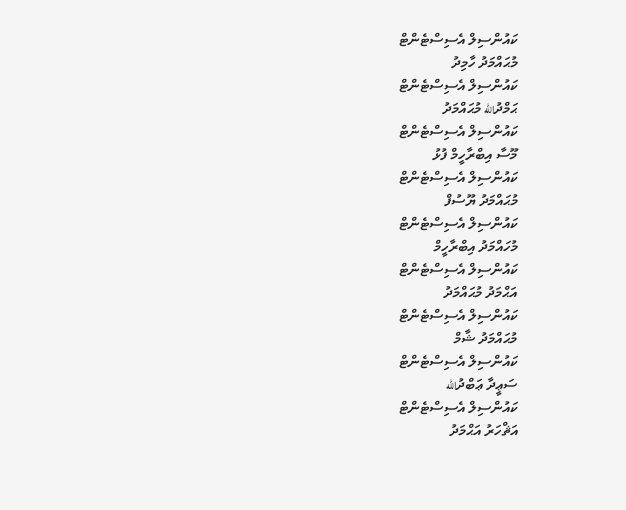ކައުންސިލް އެސިސްޓެންޓް
މުޙައްމަދު ހާމިދު
ކައުންސިލް އެސިސްޓެންޓް
ޙަމްދުالله މުޙައްމަދު
ކައުންސިލް އެސިސްޓެންޓް
މޫސާ އިބްރާހީމް ފުޅު
ކައުންސިލް އެސިސްޓެންޓް
މުޙައްމަދު ޔޫސުފް
ކައުންސިލް އެސިސްޓެންޓް
މުހައްމަދު އިބްރާހީމް
ކައުންސިލް އެސިސްޓެންޓް
އަޙްމަދު މުޙައްމަދު
ކައުންސިލް އެސިސްޓެންޓް
މުޙައްމަދު ޝާމް
ކައުންސިލް އެސިސްޓެންޓް
ސަޢީދާ ޢަބްދުالله
ކައުންސިލް އެސިސްޓެންޓް
އަޘްހަރު އަޙްމަދު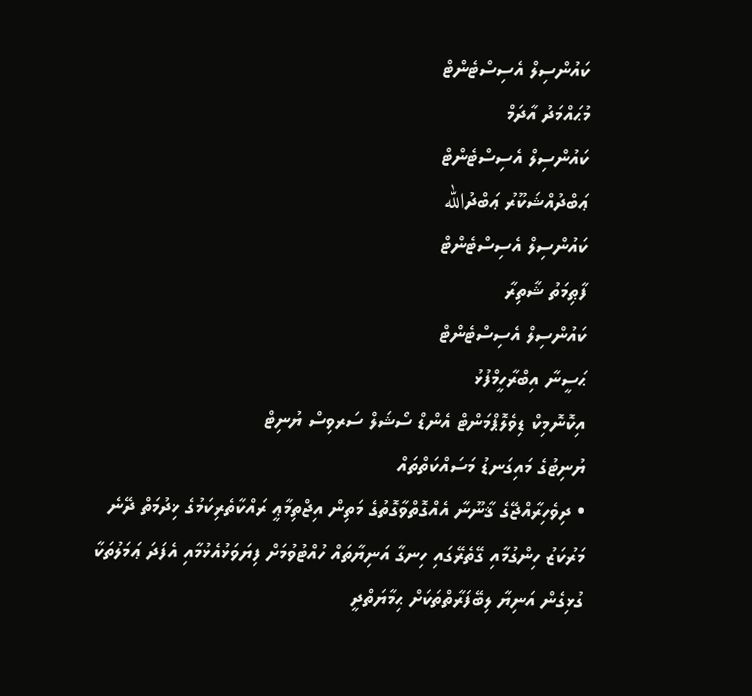ކައުންސިލް އެސިސްޓެންޓް
މުޙައްމަދު އާދަމް
ކައުންސިލް އެސިސްޓެންޓް
ޢަބްދުއްޝަކޫރު ޢަބްދުالله
ކައުންސިލް އެސިސްޓެންޓް
ފާޠިމަތު ޝާތިރާ
ކައުންސިލް އެސިސްޓެންޓް
ޙަސީނާ އިބްރާހީމްފުޅު
އިކޮނޮމިކް ޑިވެލޮޕްމަންޓް އެންޑް ސޯޝަލް ސަރވިސް ޔުނިޓް
ޔުނިޓުގެ މައިގަނޑު މަސައްކަތްތައް
• ދިވެހިރާއްޖޭގެ ޤާނޫނާ އެއްގޮތްވާގޮތުގެ މަތިން އިޖްތިމާޢީ ރައްކާތެރިކަމުގެ ޚިދުމަތް ދޭނެ މަރުކަޒު ހިންގުމާއި ގޭތެރޭގައި ހިނގާ އަނިޔާތައް ހުއްޓުވުމަށް ފިޔަވަޅުއެޅުމާއި އެފަދަ ޢަމަލުތަކާ ގުޅިގެން އަނިޔާ ލިބޭފަރާތްތަކަށް ޙިމާޔަތްދީ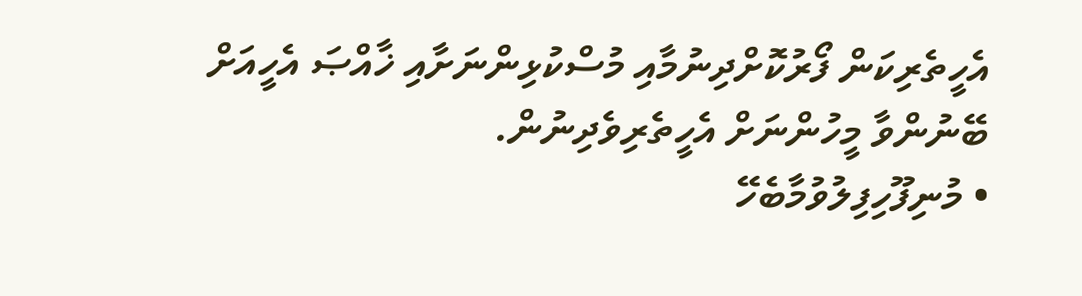އެހީތެރިކަން ފޯރުކޮށްދިނުމާއި މުސްކުޅިންނަށާއި ޚާއްޞަ އެހީއަށް ބޭނުންވާ މީހުންނަށް އެހީތެރިވެދިނުން.
• މުނިފޫހިފިލުވުމާބެހޭ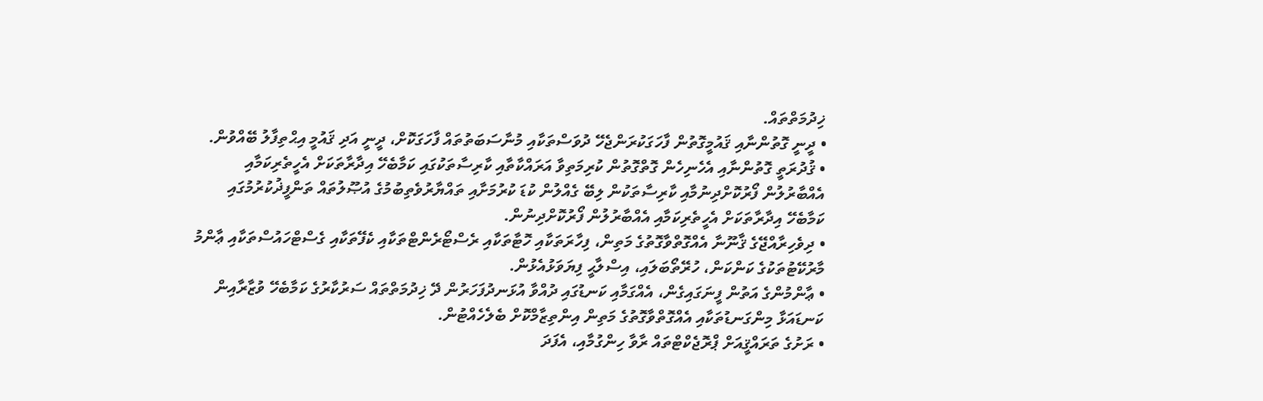ޚިދުމަތްތައް.
• ދީނީ ގޮތުންނާއި ޤައުމީގޮތުން ފާހަގަކުރަންޖެހޭ ދުވަސްތަކާއި މުނާސަބަތުތައް ފާހަގަކޮށް، ދީނީ އަދި ޤައުމީ އިޙްތިފާލު ބޭއްވުން.
• ޤުދުރަތީ ގޮތުންނާއި އެހެނިހެން ގޮތްގޮތުން ކުރިމަތިވާ އަރައްކާތާއި ކާރިސާތަކުގައި ކަމާބެހޭ އިދާރާތަކަށް އެހީތެރިކަމާއި އެއްބާރުލުން ފޯރުކޮށްދިނުމާއި ކާރިސާތަކުން ލިބޭ ގެއްލުން ކުޑަ ކުރުމަށާއި ތައްޔާރުވެތިބުމުގެ އުޞޫލުތައް ތަންފީޛުކުރުމުގައި ކަމާބެހޭ އިދާރާތަކަށް އެހީތެރިކަމާއި އެއްބާރުލުން ފޯރުކޮށްދިނުން.
• ދިވެހިރާއްޖޭގެ ޤާނޫނާ އެއްގޮތްވާގޮތުގެ މަތިން، ފިހާރަތަކާއި ހޮޓާތަކާއި ރެސްޓޯރެންޓްތަކާއި ކެފޭތަކާއި ގެސްޓްހައުސްތަކާއި ޢާންމު މާރުކޭޓުތަކުގެ ކަންކަން، ހުރޭތޯބަލައި، އިސްލާޙީ ފިޔަވަޅުއެޅުން.
• ޢާންމުންގެ އަތުން ފީނަގައިގެން، އެއްގަމާއި ކަނޑުގައި ދުއްވާ އުޅަނދުފަހަރުން ދޭ ޚިދުމަތްތައް ސަރުކާރުގެ ކަމާބެހޭ ވުޒާރާއިން ކަނޑައަޅާ މިންގަނޑުތަކާއި އެއްގޮތްވާގޮތުގެ މަތިން އިންތިޒާމްކޮށް ބެލެހެއްޓުން.
• ރަށުގެ ތަރައްޤީއަށް ޕްރޮޖެކްޓްތައް ރާވާ ހިންގުމާއި، އެފަދަ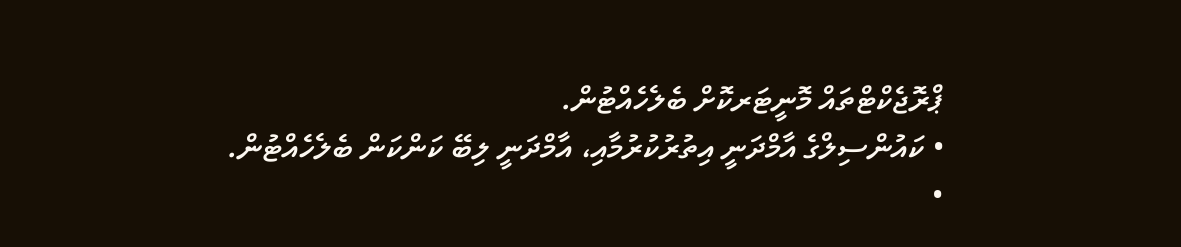ޕްރޮޖެކްޓްތައް މޮނީޓަރކޮށް ބެލެހެއްޓުން.
• ކައުންސިލްގެ އާމްދަނީ އިތުރުކުރުމާއި، އާމްދަނީ ލިބޭ ކަންކަން ބެލެހެއްޓުން.
•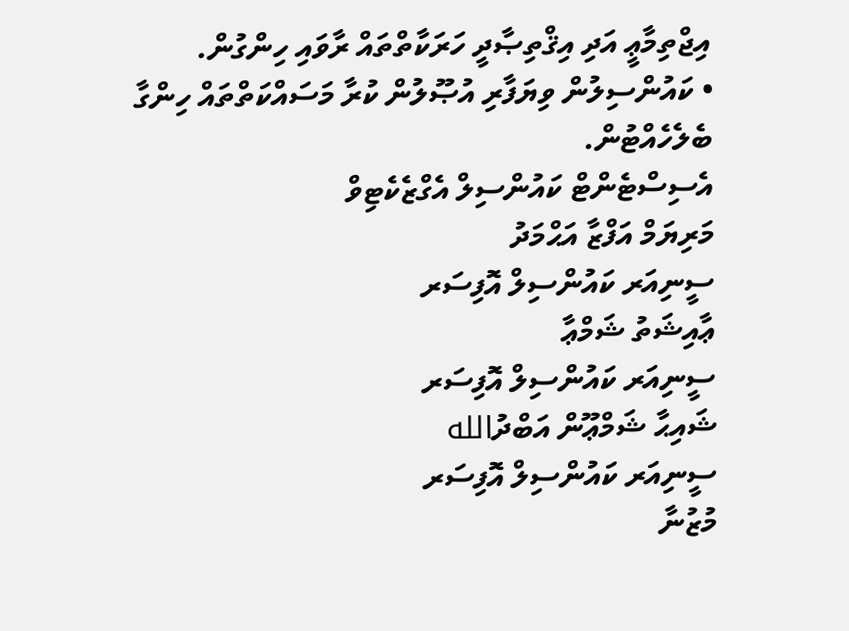އިޖްތިމާޢީ އަދި އިޤްތިޞާދީ ހަރަކާތްތައް ރާވައި ހިންގުން.
• ކައުންސިލުން ވިޔަފާރި އުޞޫލުން ކުރާ މަސައްކަތްތައް ހިންގާ ބެލެހެއްޓުން.
އެސިސްޓެންޓް ކައުންސިލް އެގްޒެކެޓިވް
މަރިޔަމް އަފްޒާ އަޙްމަދު
ސީނިއަރ ކައުންސިލް އޮފިސަރ
ޢާއިޝަތު ޝަމްޢާ
ސީނިއަރ ކައުންސިލް އޮފިސަރ
ޝައިޙާ ޝަމްޢޫން އަބްދުالله
ސީނިއަރ ކައުންސިލް އޮފިސަރ
މުޒުނާ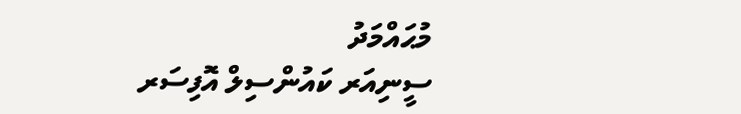މުޙައްމަދު
ސީނިއަރ ކައުންސިލް އޮފިސަރ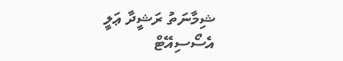ޝިމާނަތު ރަޝީދާ ޢަލީ
އެސޯސިއޭޓް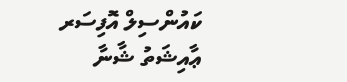ކައުންސިލް އޮފިސަރ
ޢާއިޝަތު ޝާނާ